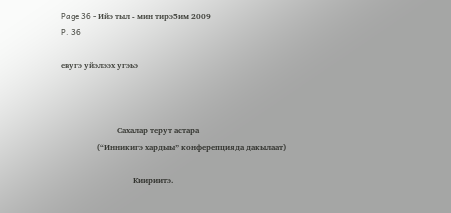Page 36 - Ийэ тыл - мин тирэ5им 2009
P. 36

евугэ уйэлээх угэьэ



                            Сахалар терут астара
                  (“Инникигэ хардыы” конферепцияда дакылаат)

                                    Киириитэ.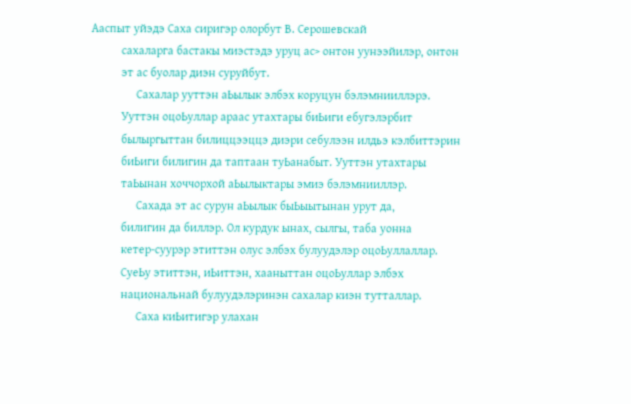Ааспыт уйэдэ Саха сиригэр олорбут В. Серошевскай
          сахаларга бастакы миэстэдэ уруц ас> онтон уунээйилэр, онтон
          эт ас буолар диэн суруйбут.
               Сахалар ууттэн аЬылык элбэх коруцун бэлэмнииллэрэ.
          Ууттэн оцоЬуллар араас утахтары биЬиги ебугэлэрбит
          былыргыттан билиццээццэ диэри себулээн илдьэ кэлбиттэрин
          биЬиги билигин да таптаан туЬанабыт. Ууттэн утахтары
          таЬынан хоччорхой аЬылыктары эмиэ бэлэмнииллэр.
               Сахада эт ас сурун аЬылык быЬыытынан урут да,
          билигин да биллэр. Ол курдук ынах, сылгы, таба уонна
          кетер-суурэр этиттэн олус элбэх булуудэлэр оцоЬуллаллар.
          СуеЬу этиттэн, иЬиттэн, хааныттан оцоЬуллар элбэх
          национальнай булуудэлэринэн сахалар киэн тутталлар.
               Саха киЬитигэр улахан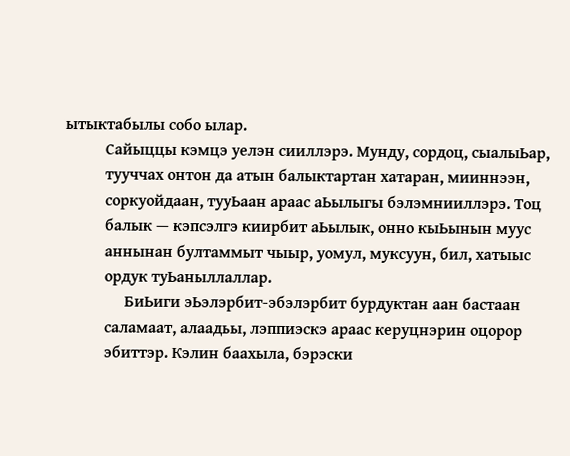ытыктабылы собо ылар.
          Сайыццы кэмцэ уелэн сииллэрэ. Мунду, сордоц, сыалыЬар,
          тууччах онтон да атын балыктартан хатаран, мииннээн,
          соркуойдаан, тууЬаан араас аЬылыгы бэлэмнииллэрэ. Тоц
          балык — кэпсэлгэ киирбит аЬылык, онно кыЬынын муус
          аннынан бултаммыт чыыр, уомул, муксуун, бил, хатыыс
          ордук туЬаныллаллар.
               БиЬиги эЬэлэрбит-эбэлэрбит бурдуктан аан бастаан
          саламаат, алаадьы, лэппиэскэ араас керуцнэрин оцорор
          эбиттэр. Кэлин баахыла, бэрэски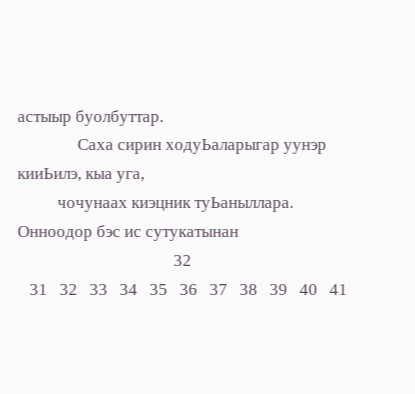астыыр буолбуттар.
               Саха сирин ходуЬаларыгар уунэр кииЬилэ, кыа уга,
          чочунаах киэцник туЬаныллара. Онноодор бэс ис сутукатынан
                                       32
   31   32   33   34   35   36   37   38   39   40   41